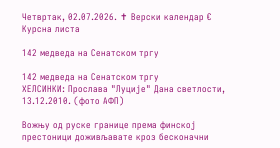Четвртак, 02.07.2026. ✝ Верски календар € Курсна листа

142 медведа на Сенатском тргу

142 медведа на Сенатском тргу
ХЕЛСИНКИ: Прослава "Луције" Дана светлости, 13.12.2010. (фото АФП)

Вожњу од руске границе према финској престоници доживљавате кроз бесконачни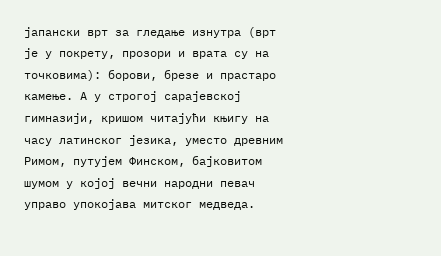јапански врт за гледање изнутра (врт је у покрету, прозори и врата су на точковима): борови, брезе и прастаро камење. А у строгој сарајевској гимназији, кришом читајући књигу на часу латинског језика, уместо древним Римом, путујем Финском, бајковитом шумом у којој вечни народни певач управо упокојава митског медведа.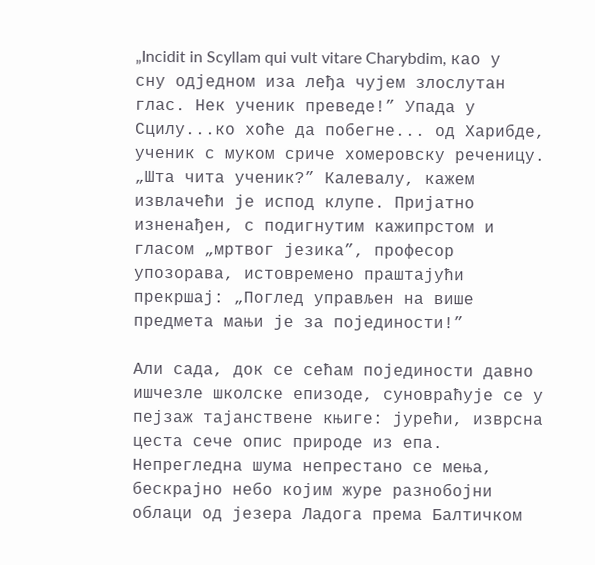„Incidit in Scyllam qui vult vitare Charybdim, као у сну одједном иза леђа чујем злослутан глас. Нек ученик преведе!” Упада у Сцилу...ко хоће да побегне... од Харибде, ученик с муком сриче хомеровску реченицу. „Шта чита ученик?” Калевалу, кажем извлачећи је испод клупе. Пријатно изненађен, с подигнутим кажипрстом и гласом „мртвог језика”, професор упозорава, истовремено праштајући прекршај: „Поглед управљен на више предмета мањи је за појединости!”

Али сада, док се сећам појединости давно ишчезле школске епизоде, суновраћује се у пејзаж тајанствене књиге: јурећи, изврсна цеста сече опис природе из епа. Непрегледна шума непрестано се мења, бескрајно небо којим журе разнобојни облаци од језера Ладога према Балтичком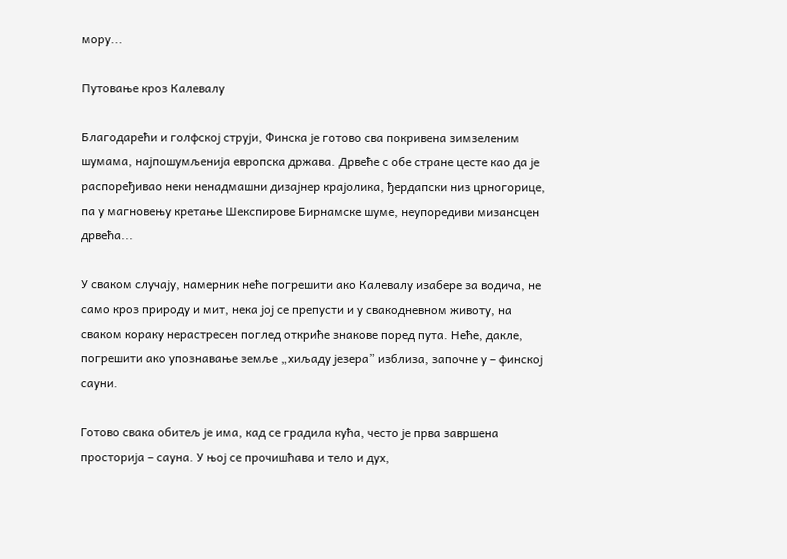мору...

Путовање кроз Калевалу

Благодарећи и голфској струји, Финска је готово сва покривена зимзеленим шумама, најпошумљенија европска држава. Дрвеће с обе стране цесте као да је распоређивао неки ненадмашни дизајнер крајолика, ђердапски низ црногорице, па у магновењу кретање Шекспирове Бирнамске шуме, неупоредиви мизансцен дрвећа...

У сваком случају, намерник неће погрешити ако Калевалу изабере за водича, не само кроз природу и мит, нека јој се препусти и у свакодневном животу, на сваком кораку нерастресен поглед откриће знакове поред пута. Неће, дакле, погрешити ако упознавање земље „хиљаду језера” изблиза, започне у – финској сауни.

Готово свака обитељ је има, кад се градила кућа, често је прва завршена просторија – сауна. У њој се прочишћава и тело и дух,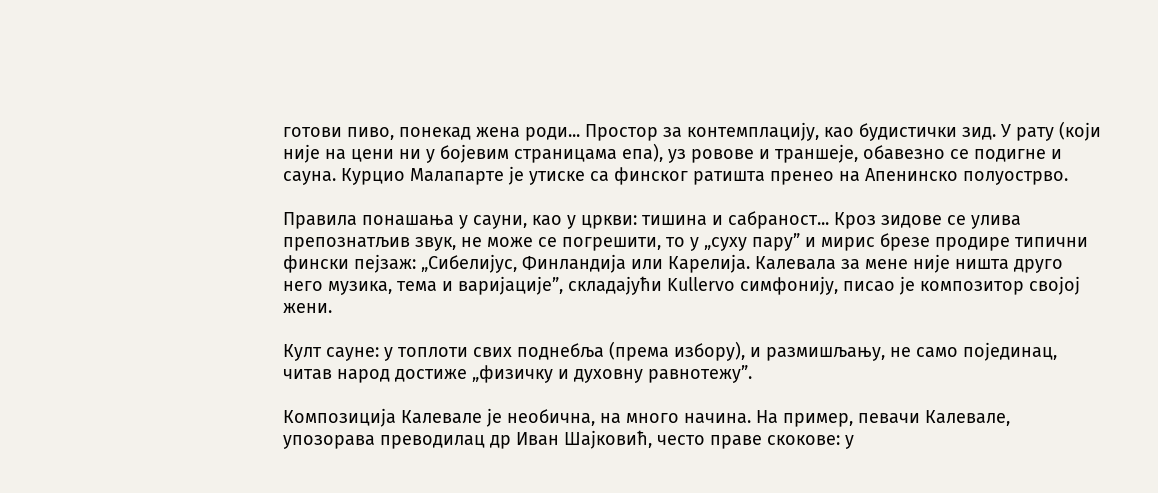готови пиво, понекад жена роди... Простор за контемплацију, као будистички зид. У рату (који није на цени ни у бојевим страницама епа), уз ровове и траншеје, обавезно се подигне и сауна. Курцио Малапарте је утиске са финског ратишта пренео на Апенинско полуострво.

Правила понашања у сауни, као у цркви: тишина и сабраност... Кроз зидове се улива препознатљив звук, не може се погрешити, то у „суху пару” и мирис брезе продире типични фински пејзаж: „Сибелијус, Финландија или Карелија. Калевала за мене није ништа друго него музика, тема и варијације”, складајући Kullervo симфонију, писао је композитор својој жени.

Култ сауне: у топлоти свих поднебља (према избору), и размишљању, не само појединац, читав народ достиже „физичку и духовну равнотежу”.

Композиција Калевале је необична, на много начина. На пример, певачи Калевале, упозорава преводилац др Иван Шајковић, често праве скокове: у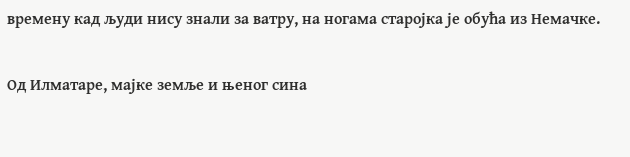времену кад људи нису знали за ватру, на ногама старојка је обућа из Немачке.

Од Илматаре, мајке земље и њеног сина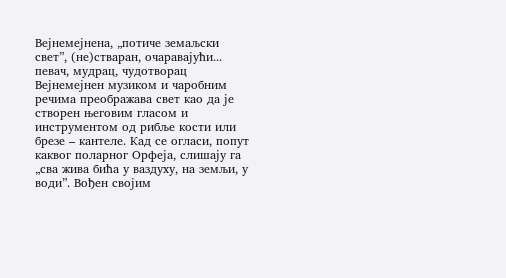Вејнемејнена, „потиче земаљски свет”, (не)стваран, очаравајући... певач, мудрац, чудотворац Вејнемејнен музиком и чаробним речима преображава свет као да је створен његовим гласом и инструментом од рибље кости или брезе – кантеле. Кад се огласи, попут каквог поларног Орфеја, слишају га „сва жива бића у ваздуху, на земљи, у води”. Вођен својим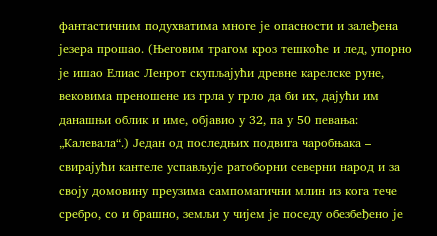фантастичним подухватима многе је опасности и залеђена језера прошао. (Његовим трагом кроз тешкоће и лед, упорно је ишао Елиас Ленрот скупљајући древне карелске руне, вековима преношене из грла у грло да би их, дајући им данашњи облик и име, објавио у 32, па у 50 певања: „Калевала“.) Један од последњих подвига чаробњака – свирајући кантеле успављује ратоборни северни народ и за своју домовину преузима сампомагични млин из кога тече сребро, со и брашно, земљи у чијем је поседу обезбеђено је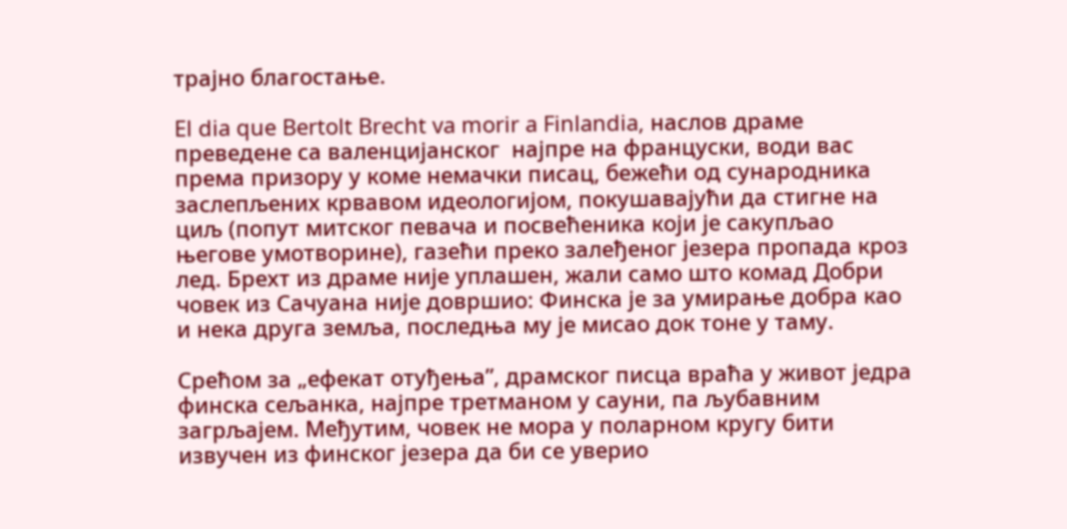трајно благостање.

El dia que Bertolt Brecht va morir a Finlandia, наслов драме преведене са валенцијанског  најпре на француски, води вас према призору у коме немачки писац, бежећи од сународника заслепљених крвавом идеологијом, покушавајући да стигне на циљ (попут митског певача и посвећеника који је сакупљао његове умотворине), газећи преко залеђеног језера пропада кроз лед. Брехт из драме није уплашен, жали само што комад Добри човек из Сачуана није довршио: Финска је за умирање добра као и нека друга земља, последња му је мисао док тоне у таму.

Срећом за „ефекат отуђења”, драмског писца враћа у живот једра финска сељанка, најпре третманом у сауни, па љубавним загрљајем. Међутим, човек не мора у поларном кругу бити извучен из финског језера да би се уверио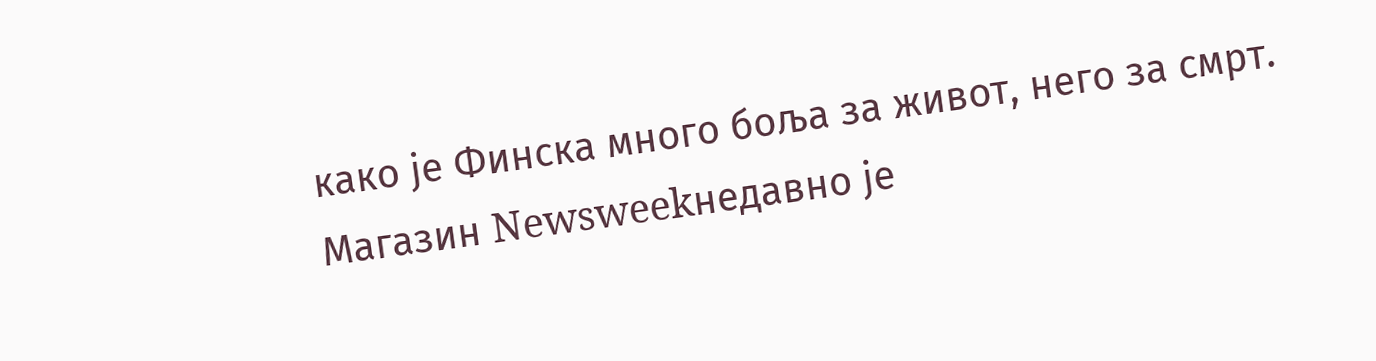како је Финска много боља за живот, него за смрт. Магазин Newsweekнедавно је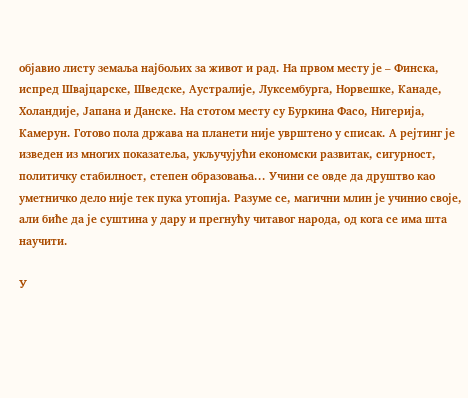објавио листу земаља најбољих за живот и рад. На првом месту је – Финска, испред Швајцарске, Шведске, Аустралије, Луксембурга, Норвешке, Канаде, Холандије, Јапана и Данске. На стотом месту су Буркина Фасо, Нигерија, Камерун. Готово пола држава на планети није уврштено у списак. А рејтинг је изведен из многих показатеља, укључујући економски развитак, сигурност, политичку стабилност, степен образовања... Учини се овде да друштво као уметничко дело није тек пука утопија. Разуме се, магични млин је учинио своје, али биће да је суштина у дару и прегнућу читавог народа, од кога се има шта научити.

У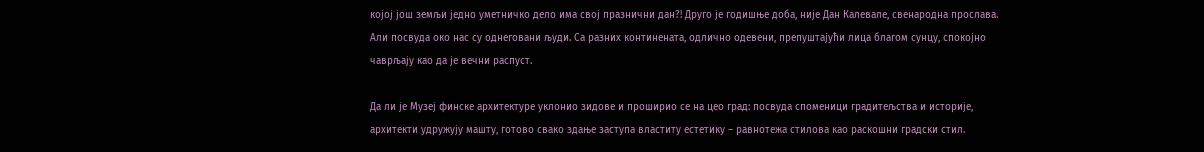којој још земљи једно уметничко дело има свој празнични дан?! Друго је годишње доба, није Дан Калевале, свенародна прослава. Али посвуда око нас су однеговани људи. Са разних континената, одлично одевени, препуштајући лица благом сунцу, спокојно чаврљају као да је вечни распуст.

Да ли је Музеј финске архитектуре уклонио зидове и проширио се на цео град: посвуда споменици градитељства и историје, архитекти удружују машту, готово свако здање заступа властиту естетику – равнотежа стилова као раскошни градски стил.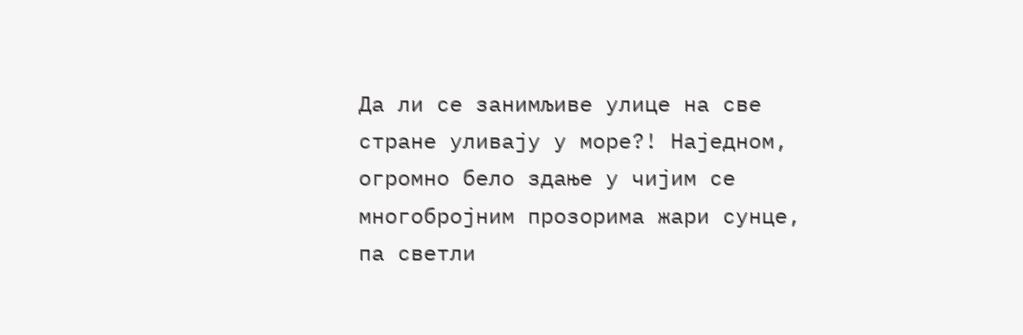Да ли се занимљиве улице на све стране уливају у море?! Наједном, огромно бело здање у чијим се многобројним прозорима жари сунце, па светли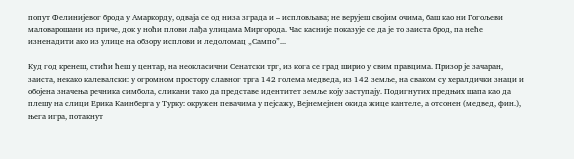попут Фелинијевог брода у Амаркорду, одваја се од низа зграда и – испловљава; не верујеш својим очима, баш као ни Гогољеви маловарошани из приче, док у ноћи плови лађа улицама Миргорода. Час касније показује се да је то заиста брод, па неће изненадити ако из улице на обзору исплови и ледоломац „Сампо”...

Куд год кренеш, стићи ћеш у центар, на неокласични Сенатски трг, из кога се град ширио у свим правцима. Призор је зачаран, заиста, некако калевалски: у огромном простору славног трга 142 голема медведа, из 142 земље, на сваком су хералдички знаци и обојена значења речника симбола, сликани тако да представе идентитет земље коју заступају. Подигнутих предњих шапа као да плешу на слици Ерика Каинберга у Турку: окружен певачима у пејсажу, Вејнемејнен окида жице кантеле, а отсонен (медвед, фин.), њега игра, потакнут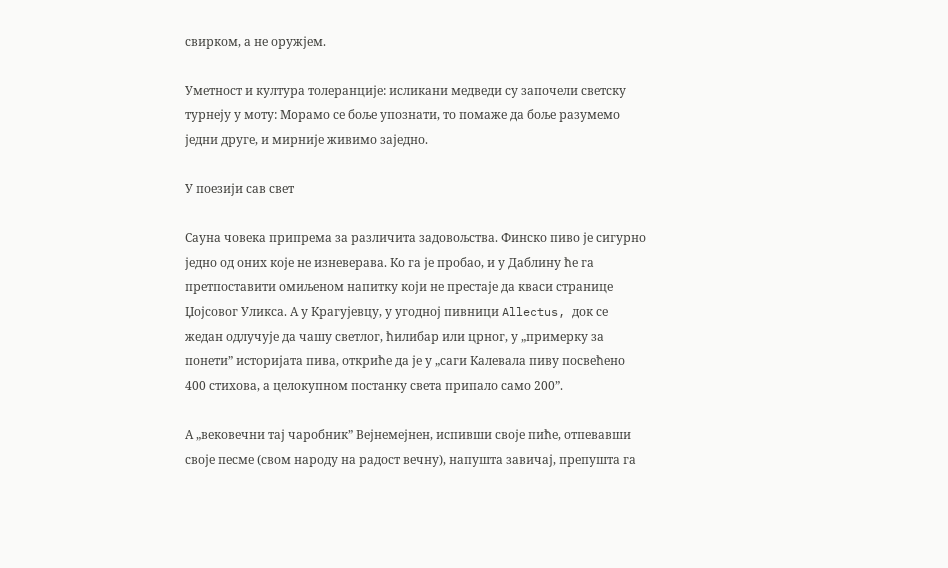свирком, а не оружјем.

Уметност и култура толеранције: исликани медведи су започели светску турнеју у моту: Мoрамо се боље упознати, то помаже да боље разумемо једни друге, и мирније живимо заједно.

У поезији сав свет

Сауна човека припрема за различита задовољства. Финско пиво је сигурно једно од оних које не изневерава. Ко га је пробао, и у Даблину ће га претпоставити омиљеном напитку који не престаје да кваси странице Џојсовог Уликса. А у Крагујевцу, у угодној пивници Allectus, док се жедан одлучује да чашу светлог, ћилибар или црног, у „примерку за понети” историјата пива, откриће да је у „саги Калевала пиву посвећено 400 стихова, а целокупном постанку света припало само 200”.

А „вековечни тај чаробник” Вејнемејнен, испивши своје пиће, отпевавши своје песме (свом народу на радост вечну), напушта завичај, препушта га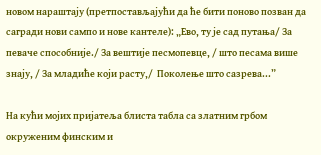новом нараштају (претпостављајући да ће бити поново позван да сагради нови сампо и нове кантеле): „Ево, ту је сад путања/ За певаче способније./ За вештије песмопевце, / што песама више знају, / За младиће који расту,/  Поколење што сазрева...”

На кући мојих пријатеља блиста табла са златним грбом окруженим финским и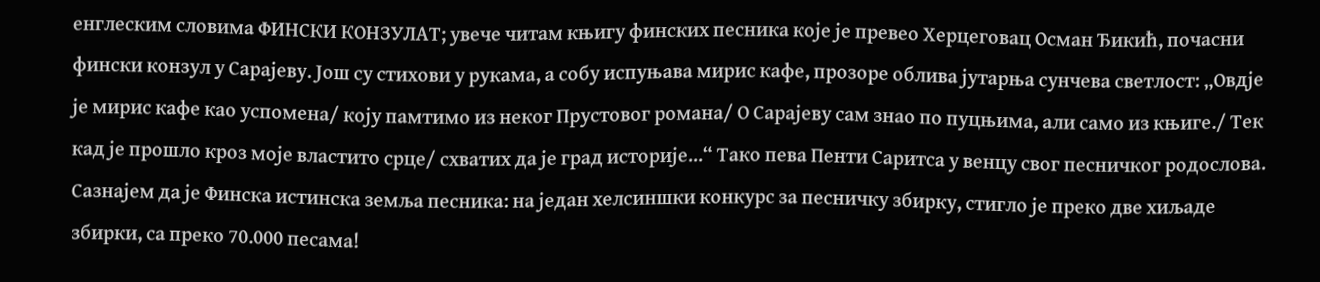енглеским словима ФИНСКИ КОНЗУЛАТ; увече читам књигу финских песника које је превео Херцеговац Осман Ђикић, почасни фински конзул у Сарајеву. Још су стихови у рукама, а собу испуњава мирис кафе, прозоре облива јутарња сунчева светлост: „Овдје је мирис кафе као успомена/ коју памтимо из неког Прустовог романа/ О Сарајеву сам знао по пуцњима, али само из књиге./ Тек кад је прошло кроз моје властито срце/ схватих да је град историје...“ Тако пева Пенти Саритса у венцу свог песничког родослова. Сазнајем да је Финска истинска земља песника: на један хелсиншки конкурс за песничку збирку, стигло је преко две хиљаде збирки, са преко 70.000 песама!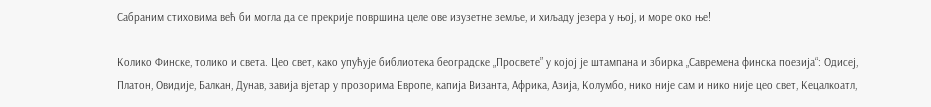Сабраним стиховима већ би могла да се прекрије површина целе ове изузетне земље, и хиљаду језера у њој, и море око ње!

Колико Финске, толико и света. Цео свет, како упућује библиотека београдске „Просвете” у којој је штампана и збирка „Савремена финска поезија“: Одисеј, Платон, Овидије, Балкан, Дунав, завија вјетар у прозорима Европе, капија Византа, Африка, Азија, Колумбо, нико није сам и нико није цео свет, Кецалкоатл,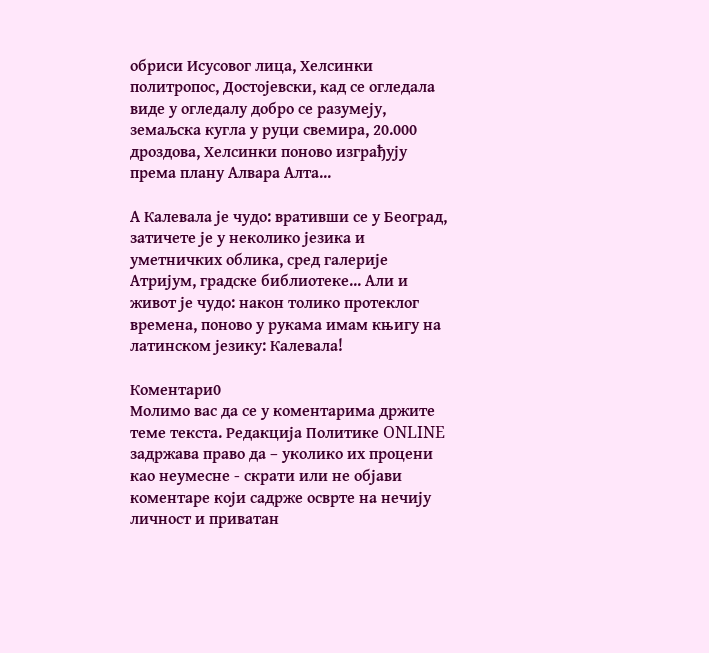обриси Исусовог лица, Хелсинки политропос, Достојевски, кад се огледала виде у огледалу добро се разумеју, земаљска кугла у руци свемира, 20.000 дроздова, Хелсинки поново изграђују према плану Алвара Алта...

А Калевала је чудо: вративши се у Београд, затичете је у неколико језика и уметничких облика, сред галерије Атријум, градске библиотеке... Али и живот је чудо: након толико протеклог времена, поново у рукама имам књигу на латинском језику: Калевала!

Коментари0
Молимо вас да се у коментарима држите теме текста. Редакција Политике ONLINE задржава право да – уколико их процени као неумесне - скрати или не објави коментаре који садрже осврте на нечију личност и приватан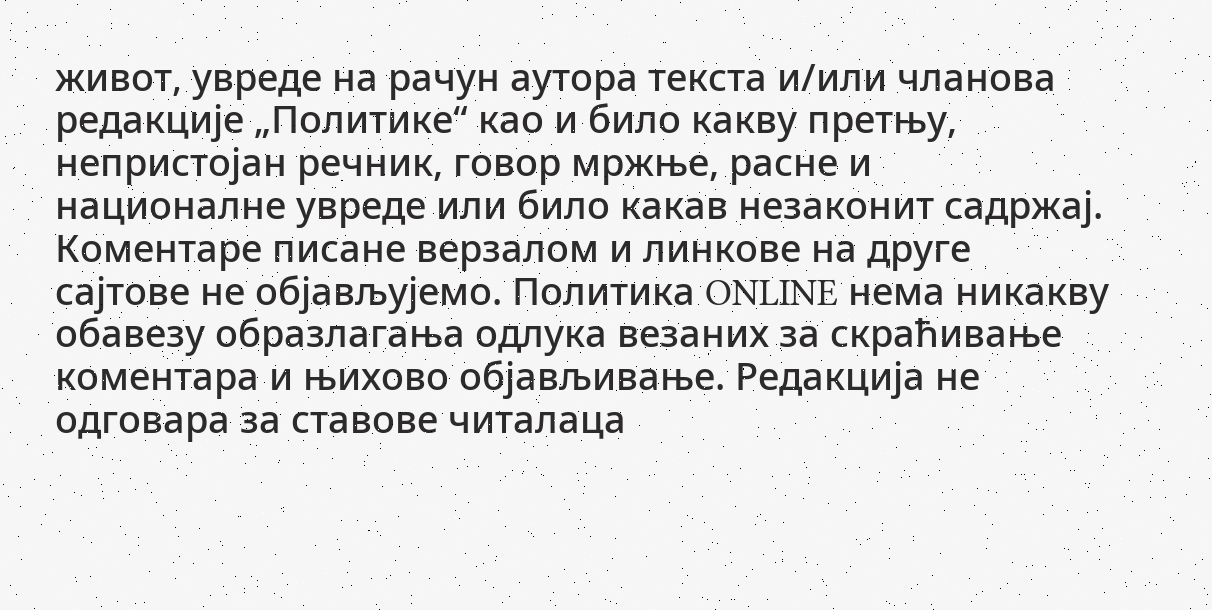живот, увреде на рачун аутора текста и/или чланова редакције „Политике“ као и било какву претњу, непристојан речник, говор мржње, расне и националне увреде или било какав незаконит садржај. Коментаре писане верзалом и линкове на друге сајтове не објављујемо. Политика ONLINE нема никакву обавезу образлагања одлука везаних за скраћивање коментара и њихово објављивање. Редакција не одговара за ставове читалаца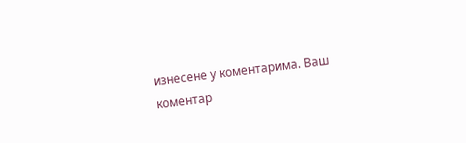изнесене у коментарима. Ваш коментар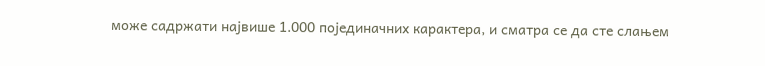може садржати највише 1.000 појединачних карактера, и сматра се да сте слањем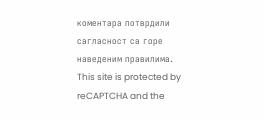коментара потврдили сагласност са горе наведеним правилима.
This site is protected by reCAPTCHA and the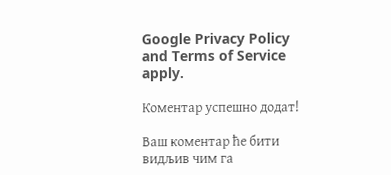Google Privacy Policy and Terms of Service apply.

Комeнтар успeшно додат!

Ваш комeнтар ћe бити видљив чим га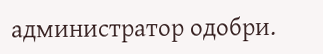администратор одобри.